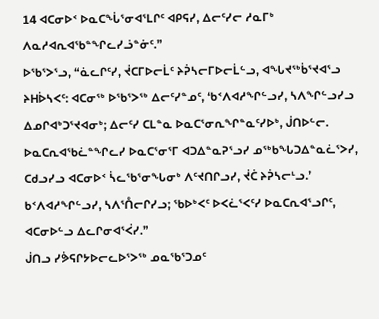14 ᐊᑕᓂᐅᑉ ᐅᓇᑕᖔᕐᓂᐊᕐᒪᒋᑦ ᐊᑭᕋᓯ, ᐃᓕᑦᓯᓕ ᓱᓇᒥᒃ ᐱᓇᓱᐊᕆᐊᖃᓐᖏᓚᓯᓘᓐᓃᑦ.”
ᐅᖃᕐᐳᕐᓗ, “ᓈᓚᒋᑦᓯ, ᔫᑕᒥᐅᓕᒫᑦ ᔨᕉᓴᓕᒥᐅᓕᒫᓪᓗ, ᐊᖓᔪᖅᑳᕐᔪᐊᕐᓗ ᔨᕼᐆᓴᐸᑦ: ᐊᑕᓂᖅ ᐅᖃᕐᐳᖅ ᐃᓕᑦᓯᓐᓄᑦ, ‘ᑲᑉᐱᐊᓱᖏᓪᓗᓯ, ᓴᐱᖏᓪᓗᓯᓗ ᐃᓄᒋᐊᒃᑐᕐᔪᐊᓂᒃ; ᐃᓕᑦᓯ ᑕᒪᓐᓇ ᐅᓇᑕᕐᓂᕆᖏᓐᓇᑦᓯᐅᒃ, ᒎᑎᐅᓪᓕ.
ᐅᓇᑕᕆᐊᖃᓛᓐᖏᓚᓯ ᐅᓇᑕᕐᓂᕐᒥ ᐊᑐᐃᓐᓇᕈᕐᓗᓯ ᓄᖅᑲᖓᑐᐃᓐᓇᓛᕐᐳᓯ, ᑕᑯᓗᓯᓗ ᐊᑕᓂᐅᑉ ᓵᓚᖃᕐᓂᖓᓂᒃ ᐱᑦᔪᑎᒋᓗᓯ, ᔫᑖ ᔨᕉᓴᓕᒻᓗ.’ ᑲᑉᐱᐊᓱᖏᓪᓗᓯ, ᓴᐱᕐᑍᓕᒋᓯᓗ; ᖃᐅᒃᐸᑦ ᐅᐸᓛᕐᐸᑦᓯ ᐅᓇᑕᕆᐊᕐᓗᒋᑦ, ᐊᑕᓂᐅᓪᓗ ᐃᓚᒋᓂᐊᕐᐹᓯ.”
ᒎᑎᓗ ᓯᕘᕋᒋᔭᐅᓕᓚᐅᕐᐳᖅ ᓄᓇᖃᕐᑐᓄᑦ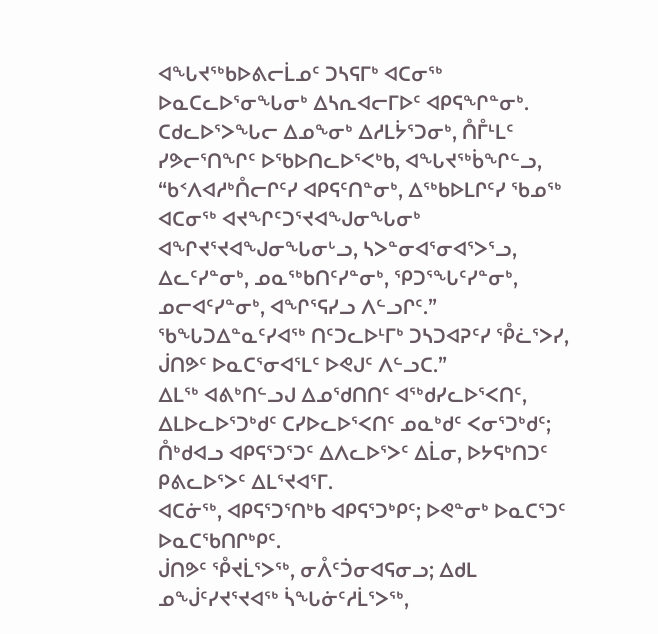ᐊᖓᔪᖅᑲᐅᕕᓕᒫᓄᑦ ᑐᓴᕋᒥᒃ ᐊᑕᓂᖅ ᐅᓇᑕᓚᐅᕐᓂᖓᓂᒃ ᐃᓴᕆᐊᓕᒥᐅᑦ ᐊᑭᕋᖏᓐᓂᒃ.
ᑕᑯᓚᐅᕐᐳᖓᓕ ᐃᓄᖕᓂᒃ ᐃᓱᒪᔮᕐᑐᓂᒃ, ᑍᒤᒻᒪᑦ ᓯᕗᓕᕐᑎᖏᑦ ᐅᖃᐅᑎᓚᐅᕐᐸᒃᑲ, ᐊᖓᔪᖅᑳᖏᓪᓗ, “ᑲᑉᐱᐊᓱᒃᑍᓕᒋᑦᓯ ᐊᑭᕋᑦᑎᓐᓂᒃ, ᐃᖅᑲᐅᒪᒋᑦᓯ ᖃᓄᖅ ᐊᑕᓂᖅ ᐊᔪᖏᑦᑐᕐᔪᐊᖑᓂᖓᓂᒃ ᐊᖏᔪᕐᔪᐊᖑᓂᖓᓂᒡᓗ, ᓴᐳᓐᓂᐊᕐᓂᐊᕐᐳᕐᓗ, ᐃᓚᑦᓯᓐᓂᒃ, ᓄᓇᖅᑲᑎᑦᓯᓐᓂᒃ, ᕿᑐᕐᖓᑦᓯᓐᓂᒃ, ᓄᓕᐊᑦᓯᓐᓂᒃ, ᐊᖏᕐᕋᓯᓗ ᐱᓪᓗᒋᑦ.”
ᖃᖓᑐᐃᓐᓇᑦᓯᐊᖅ ᑎᑦᑐᓚᐅᒻᒥᒃ ᑐᓴᑐᐊᕈᑦᓯ ᕾᓛᕐᐳᓯ, ᒎᑎᕗᑦ ᐅᓇᑕᕐᓂᐊᕐᒪᑦ ᐅᕙᒍᑦ ᐱᓪᓗᑕ.”
ᐃᒪᖅ ᐊᕕᒃᑎᓪᓗᒍ ᐃᓄᖁᑎᑎᑦ ᐊᖅᑯᓯᓚᐅᕐᐸᑎᑦ, ᐃᒪᐅᓚᐅᕐᑐᒃᑯᑦ ᑕᓯᐅᓚᐅᕐᐸᑎᑦ ᓄᓇᒃᑯᑦ ᐸᓂᕐᑐᒃᑯᑦ; ᑍᒃᑯᐊᓗ ᐊᑭᕋᕐᑐᕐᑐᑦ ᐃᐱᓚᐅᕐᐳᑦ ᐃᒫᓂ, ᐅᔭᕋᒃᑎᑐᑦ ᑭᕕᓚᐅᕐᐳᑦ ᐃᒪᕐᔪᐊᕐᒥ.
ᐊᑕᓃᖅ, ᐊᑭᕋᕐᑐᕐᑎᒃᑲ ᐊᑭᕋᕐᑐᒃᑭᑦ; ᐅᕙᓐᓂᒃ ᐅᓇᑕᕐᑐᑦ ᐅᓇᑕᖃᑎᒋᒃᑭᑦ.
ᒎᑎᕗᑦ ᕾᔪᒫᕐᐳᖅ, ᓂᐰᑦᑑᓂᐊᕋᓂᓗ; ᐃᑯᒪ ᓄᖒᑦᓯᔪᕐᔪᐊᖅ ᓵᖓᓃᑦᓱᒫᕐᐳᖅ,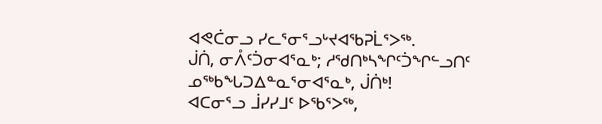ᐊᕙᑖᓂᓗ ᓯᓚᕐᓂᕐᓗᒡᔪᐊᖃᕈᒫᕐᐳᖅ.
ᒎᑏ, ᓂᐰᑦᑑᓂᐊᕐᓇᒃ; ᓱᖁᑎᒃᓴᖏᑦᑑᖏᓪᓗᑎᑦ ᓄᖅᑲᖓᑐᐃᓐᓇᕐᓂᐊᕐᓇᒃ, ᒎᑏᒃ!
ᐊᑕᓂᕐᓗ ᒨᓯᓯᒧᑦ ᐅᖃᕐᐳᖅ,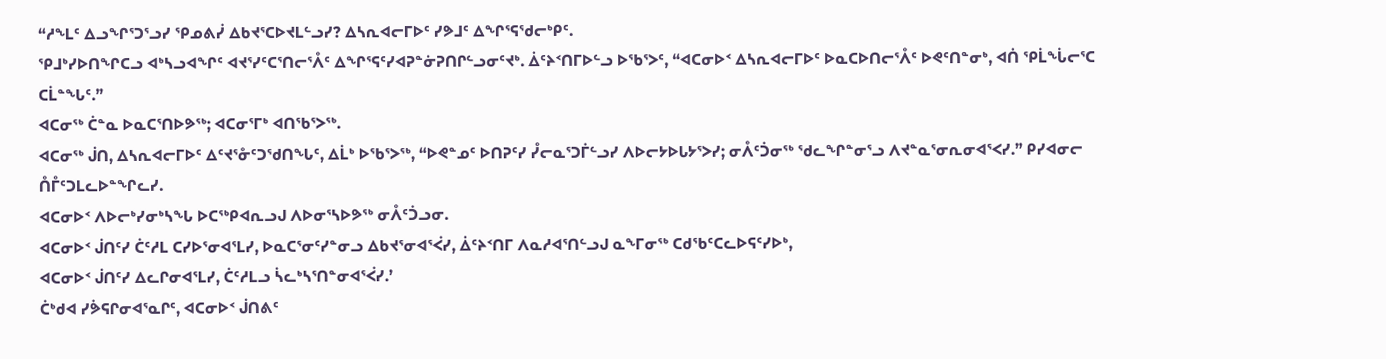“ᓱᖕᒪᑦ ᐃᓗᖏᕐᑐᕐᓗᓯ ᕿᓄᕕᓰ ᐃᑲᔪᕐᑕᐅᔪᒪᓪᓗᓯ? ᐃᓴᕆᐊᓕᒥᐅᑦ ᓯᕗᒧᑦ ᐃᖏᕐᕋᖁᓕᒃᑭᑦ.
ᕿᒧᒃᓯᐅᑎᖏᑕᓗ ᐊᒃᓴᓗᐊᖏᑦ ᐊᔪᕐᓯᑦᑕᕐᑎᓕᕐᐰᑦ ᐃᖏᕐᕋᑦᓯᐊᕈᓐᓃᕈᑎᒋᓪᓗᓂᑦᔪᒃ. ᐄᑦᔨᑉᑎᒥᐅᓪᓗ ᐅᖃᕐᐳᑦ, “ᐊᑕᓂᐅᑉ ᐃᓴᕆᐊᓕᒥᐅᑦ ᐅᓇᑕᐅᑎᓕᕐᐰᑦ ᐅᕙᑦᑎᓐᓂᒃ, ᐊᑏ ᕿᒫᖔᓕᕐᑕ ᑕᒫᓐᖓᑦ.”
ᐊᑕᓂᖅ ᑖᓐᓇ ᐅᓇᑕᕐᑎᐅᕗᖅ; ᐊᑕᓂᕐᒥᒃ ᐊᑎᖃᕐᐳᖅ.
ᐊᑕᓂᖅ ᒎᑎ, ᐃᓴᕆᐊᓕᒥᐅᑦ ᐃᑦᔪᕐᓁᑦᑐᖁᑎᖓᑦ, ᐃᒫᒃ ᐅᖃᕐᐳᖅ, “ᐅᕙᓐᓄᑦ ᐅᑎᕈᑦᓯ ᓮᓕᓇᕐᑐᒦᓪᓗᓯ ᐱᐅᓕᔭᐅᒐᔭᕐᐳᓯ; ᓂᐰᑦᑑᓂᖅ ᖁᓚᖏᓐᓂᕐᓗ ᐱᔪᓐᓇᕐᓂᕆᓂᐊᕐᐸᓯ.” ᑭᓯᐊᓂᓕ ᑍᒤᑦᑐᒪᓚᐅᓐᖏᓚᓯ.
ᐊᑕᓂᐅᑉ ᐱᐅᓕᒃᓯᓂᒃᓴᖓ ᐅᑕᖅᑭᐊᕆᓗᒍ ᐱᐅᓂᕐᓴᐅᕗᖅ ᓂᐰᑦᑑᓗᓂ.
ᐊᑕᓂᐅᑉ ᒎᑎᑦᓯ ᑖᑦᓱᒪ ᑕᓯᐅᕐᓂᐊᕐᒪᓯ, ᐅᓇᑕᕐᓂᑦᓯᓐᓂᓗ ᐃᑲᔪᕐᓂᐊᕐᐹᓯ, ᐄᑦᔨᑉᑎᒥ ᐱᓇᓱᐊᕐᑎᓪᓗᒍ ᓇᖕᒥᓂᖅ ᑕᑯᖃᑦᑕᓚᐅᕋᑦᓯᐅᒃ,
ᐊᑕᓂᐅᑉ ᒎᑎᑦᓯ ᐃᓚᒋᓂᐊᕐᒪᓯ, ᑖᑦᓱᒪᓗ ᓵᓚᒃᓴᕐᑎᓐᓂᐊᕐᐹᓯ.’
ᑖᒃᑯᐊ ᓯᕘᕋᒋᓂᐊᕐᓇᒋᑦ, ᐊᑕᓂᐅᑉ ᒎᑎᕕᑦ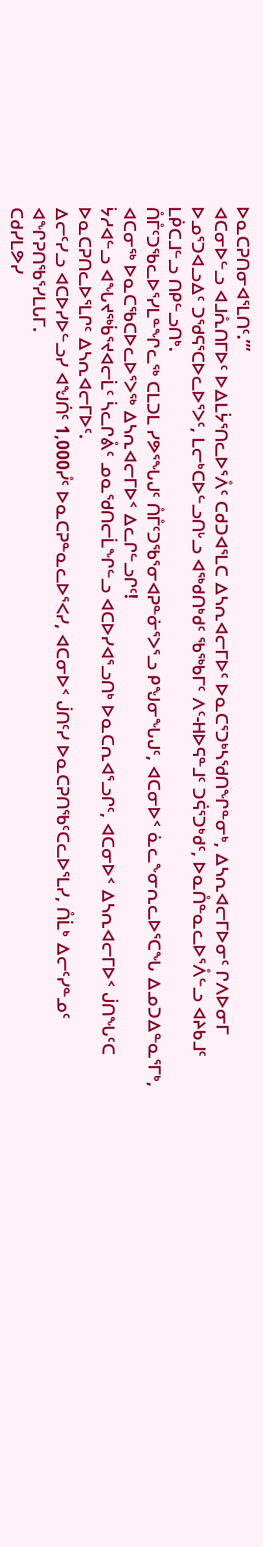ᐅᓇᑕᕈᑎᓂᐊᕐᒪᑎᑦ.’”
ᐊᑕᓂᐅᓪᓗ ᐊᒧᕅᑎᒥᐅᑦ ᐅᐃᒪᔮᕐᑎᓚᐅᕐᐰᑦ ᑕᑯᑐᐊᕐᒪᑕ ᐃᓴᕆᐊᓕᒥᐅᑦ ᐅᓇᑕᕐᑐᒃᓴᖁᑎᖏᓐᓂᒃ, ᐃᓴᕆᐊᓕᒥᐅᓂᑦ ᒋᐱᐅᓂᒥ ᐅᓄᕐᑐᐊᓗᐃᑦ ᑐᖁᕋᕐᑕᐅᓚᐅᕐᐳᑦ, ᒪᓕᒃᑕᐅᓪᓗᑎᒡᓗ ᐊᖅᑯᑎᒃᑯᑦ ᖃᖅᑲᒥᑦ ᐱᑦ-ᕼᐅᕋᓐᒧᑦ ᑐᕌᕐᑐᒃᑯᑦ, ᐅᓇᑍᓐᓇᓚᐅᕐᐰᓪᓗ ᐊᔨᑲᒧᑦ ᒪᑮᑕᒧᓪᓗ ᑎᑭᓪᓗᑎᒃ.
ᑍᒤᑦᑐᖃᓚᐅᕐᓯᒪᓐᖏᓚᖅ ᑕᒪᑐᒪ ᓯᕗᕐᖓᒍᑦ ᑍᒤᑦᑐᖃᕐᓂᐊᕈᓐᓃᕐᐳᕐᓗ ᑭᖑᓂᖓᒍᑦ, ᐊᑕᓂᐅᑉ ᓈᓚᖕᓂᕆᓚᐅᕐᑕᖓ ᐃᓄᑐᐃᓐᓇᕐᒥᒃ, ᐊᑕᓂᖅ ᐅᓇᑕᖃᑕᐅᓚᐅᕐᐳᖅ ᐃᓴᕆᐊᓕᒥᐅᑉ ᐃᓚᒋᓪᓗᒋᑦ!
ᔮᓱᐊᓪᓗ ᐊᖓᔪᖅᑳᕐᔪᐊᓕᒫᑦ ᓵᓚᒋᕔᑦ ᓄᓇᖁᑎᓕᒫᖏᓪᓗ ᐊᑕᐅᓯᐊᕐᓗᑎᒃ ᐅᓇᑕᕆᐊᕐᓗᒋᑦ, ᐊᑕᓂᐅᑉ ᐃᓴᕆᐊᓕᒥᐅᑉ ᒎᑎᖓᑦᑕ ᐅᓇᑕᕈᑎᓚᐅᕐᒪᒋᑦ ᐃᓴᕆᐊᓕᒥᐅᑦ.
ᐃᓕᑦᓯᓗ ᐊᑕᐅᓯᐅᓪᓗᓯ ᐊᖑᑏᑦ 1,000ᓮᑦ ᐅᓇᑕᕈᓐᓇᓚᐅᕐᐸᓯ, ᐊᑕᓂᐅᑉ ᒎᑎᑦᓯ ᐅᓇᑕᕈᑎᖃᑦᑕᓚᐅᕐᒪᓯ, ᑍᒫᒃ ᐃᓕᑦᓯᓐᓄᑦ ᐊᖏᕈᑎᖃᕐᓯᒪᒐᒥ.
ᑕᑯᓯᒪᕗᓯ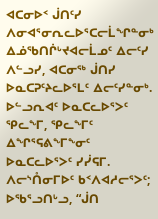ᐊᑕᓂᐅᑉ ᒎᑎᑦᓯ ᐱᓂᐊᕐᓂᕆᓚᐅᕐᑕᓕᒫᖏᓐᓂᒃ ᐃᓅᖃᑎᒌᒡᔪᐊᓕᒫᓄᑦ ᐃᓕᑦᓯ ᐱᓪᓗᓯ, ᐊᑕᓂᖅ ᒎᑎᓯ ᐅᓇᑕᕈᑦᔨᓚᐅᕐᒪᑦ ᐃᓕᑦᓯᓐᓂᒃ.
ᐅᓪᓗᕆᐊᑦ ᐅᓇᑕᓚᐅᕐᐳᑦ ᕿᓚᖕᒥ, ᕿᓚᖕᒥᑦ ᐃᖏᕐᕋᕕᖕᒥᖕᓂᑦ ᐅᓇᑕᓚᐅᕐᐳᑦ ᓯᓰᕋᒥ.
ᐱᓕᔅᑍᓂᒥᐅᑦ ᑲᑉᐱᐊᓱᓕᕐᐳᑦ; ᐅᖃᕐᓗᑎᒡᓗ, “ᒎᑎ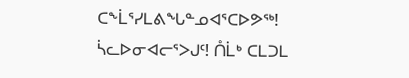ᑕᖕᒫᕐᓯᒪᕕᖓᓐᓄᐊᕐᑕᐅᕗᖅ! ᓵᓚᐅᓂᐊᓕᕐᐳᒍᑦ! ᑍᒫᒃ ᑕᒪᑐᒪ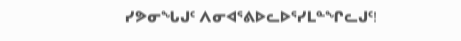ᓯᕗᓂᖓᒍᑦ ᐱᓂᐊᕐᕕᐅᓚᐅᕐᓯᒪᓐᖏᓚᒍᑦ!